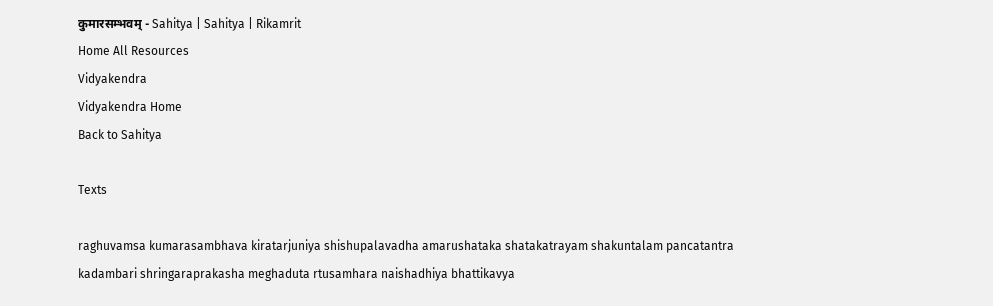कुमारसम्भवम् - Sahitya | Sahitya | Rikamrit
Home All Resources
Vidyakendra
Vidyakendra Home
Back to Sahitya

Texts

raghuvamsa kumarasambhava kiratarjuniya shishupalavadha amarushataka shatakatrayam shakuntalam pancatantra kadambari shringaraprakasha meghaduta rtusamhara naishadhiya bhattikavya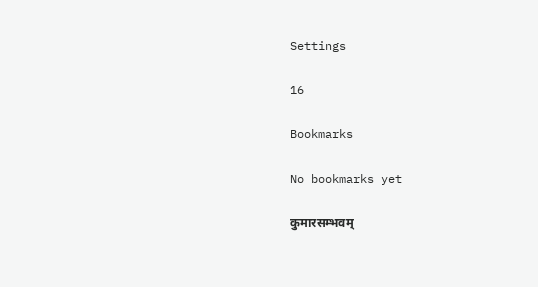Settings

16

Bookmarks

No bookmarks yet

कुमारसम्भवम्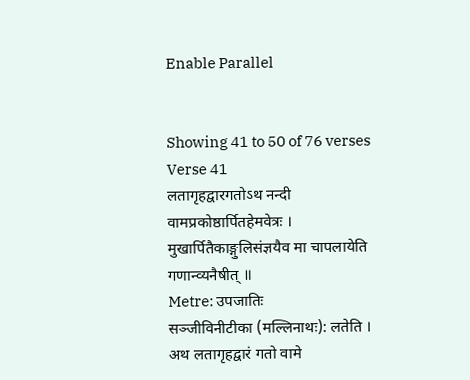Enable Parallel


Showing 41 to 50 of 76 verses
Verse 41
लतागृहद्वारगतोऽथ नन्दी वामप्रकोष्ठार्पितहेमवेत्रः । मुखार्पितैकाङ्गुलिसंज्ञयैव मा चापलायेति गणान्व्यनैषीत् ॥
Metre: उपजातिः
सञ्जीविनीटीका (मल्लिनाथः): लतेति । अथ लतागृहद्वारं गतो वामे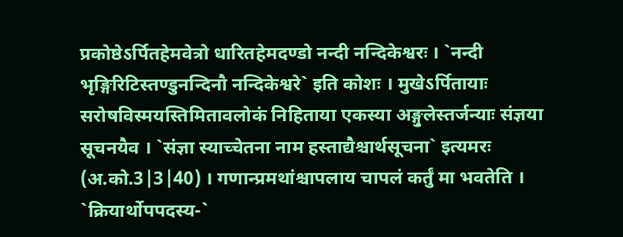प्रकोष्ठेऽर्पितहेमवेत्रो धारितहेमदण्डो नन्दी नन्दिकेश्वरः । `नन्दी भृङ्गिरिटिस्तण्डुनन्दिनौ नन्दिकेश्वरे` इति कोशः । मुखेऽर्पितायाः सरोषविस्मयस्तिमितावलोकं निहिताया एकस्या अङ्गुलेस्तर्जन्याः संज्ञया सूचनयैव । `संज्ञा स्याच्चेतना नाम हस्ताद्यैश्चार्थसूचना` इत्यमरः (अ.को.3|3|40) । गणान्प्रमथांश्चापलाय चापलं कर्तुं मा भवतेति । `क्रियार्थोपपदस्य-`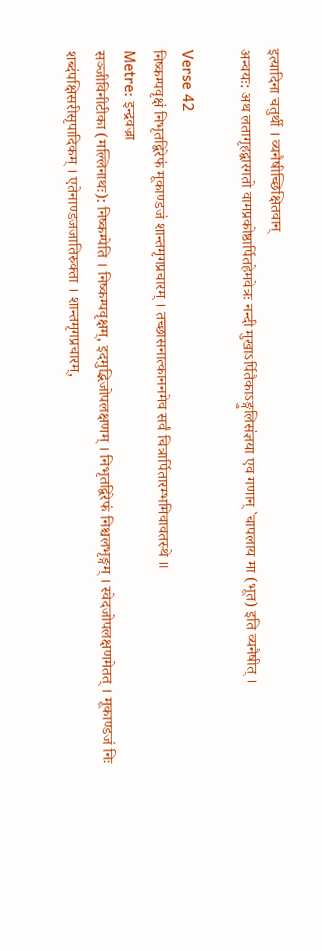इत्यादिना चतुर्थी । व्यनैषीच्छिक्षितवान्
अन्वयः: अथ लतागृहद्वारगतो वामप्रकोष्ठार्पितहेमवेत्रः नन्दी मुखाऽर्पितैकाऽङ्गुलिसंज्ञया एव गणान् `चापलाय मा (भूत) इति व्यनैषीत् ।

Verse 42
निष्कम्पवृक्षं निभृतद्विरेफं मूकाण्डजं शान्तमृगप्रचारम् । तच्छासनात्काननमेव सर्वं चित्रार्पितारम्भमिवावतस्थे ॥
Metre: इन्द्रवज्रा
सञ्जीविनीटीका (मल्लिनाथः): निष्कम्पेति । निष्कम्पवृक्षम्, इदमुद्भिजोपलक्षणम् । निभृतद्विरेफं निश्चलभृङ्गम् । स्वेदजोपलक्षणमेतत् । मूकाण्डजं निः शब्दंपक्षिसरीसृपादिकम् । एतेनाण्डजजातिरुक्ता । शान्तमृगप्रचारम्,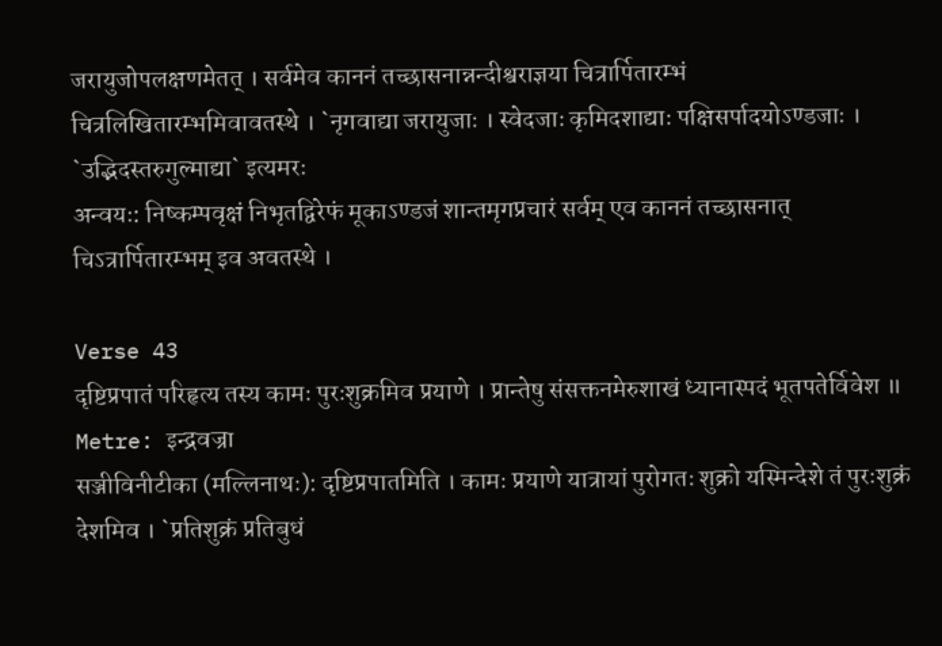जरायुजोपलक्षणमेतत् । सर्वमेव काननं तच्छासनान्नन्दीश्वराज्ञया चित्रार्पितारम्भं चित्रलिखितारम्भमिवावतस्थे । `नृगवाद्या जरायुजाः । स्वेदजाः कृमिदशाद्याः पक्षिसर्पादयोऽण्डजाः । `उद्भिदस्तरुगुल्माद्या` इत्यमरः
अन्वयः: निष्कम्पवृक्षं निभृतद्विरेफं मूकाऽण्डजं शान्तमृगप्रचारं सर्वम् एव काननं तच्छासनात् चिऽत्रार्पितारम्भम् इव अवतस्थे ।

Verse 43
दृष्टिप्रपातं परिहृत्य तस्य कामः पुरःशुक्रमिव प्रयाणे । प्रान्तेषु संसक्तनमेरुशाखं ध्यानास्पदं भूतपतेर्विवेश ॥
Metre: इन्द्रवज्रा
सञ्जीविनीटीका (मल्लिनाथः): दृष्टिप्रपातमिति । कामः प्रयाणे यात्रायां पुरोगतः शुक्रो यस्मिन्देशे तं पुरःशुक्रं देशमिव । `प्रतिशुक्रं प्रतिबुधं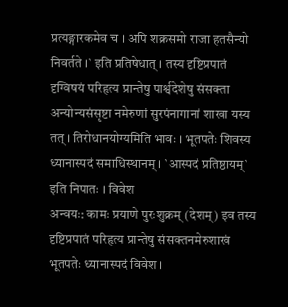प्रत्यङ्गारकमेव च । अपि शक्रसमो राजा हतसैन्यो निवर्तते ।` इति प्रतिषेधात् । तस्य दृष्टिप्रपातं दृग्विषयं परिहृत्य प्रान्तेषु पार्श्वदेशेषु संसक्ता अन्योन्यसंसृष्टा नमेरुणां सुरपंनागानां शाखा यस्य तत् । तिरोधानयोग्यमिति भावः । भूतपतेः शिवस्य ध्यानास्पदं समाधिस्थानम् । `आस्पदं प्रतिष्ठायम्` इति निपातः । विवेश
अन्वयः: कामः प्रयाणे पुरःशुक्रम् (देशम्) इव तस्य दृष्टिप्रपातं परिहृत्य प्रान्तेषु संसक्तनमेरुशाखं भूतपतेः ध्यानास्पदं विवेश ।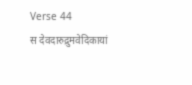Verse 44
स देवदारुद्रुमवेदिकायां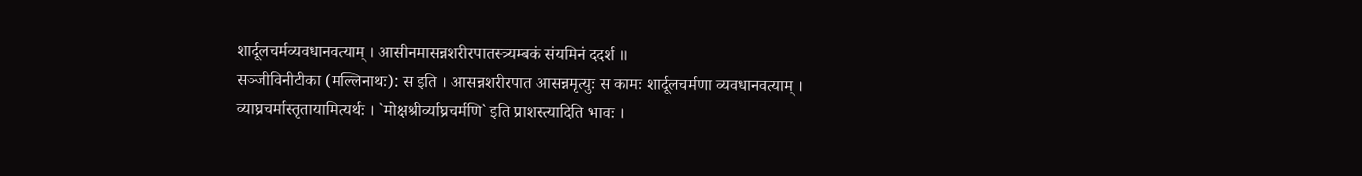शार्दूलचर्मव्यवधानवत्याम् । आसीनमासन्नशरीरपातस्त्र्यम्बकं संयमिनं ददर्श ॥
सञ्जीविनीटीका (मल्लिनाथः): स इति । आसन्नशरीरपात आसन्नमृत्युः स कामः शार्दूलचर्मणा व्यवधानवत्याम् । व्याघ्रचर्मास्तृतायामित्यर्थः । `मोक्षश्रीर्व्याघ्रचर्मणि` इति प्राशस्त्यादिति भावः ।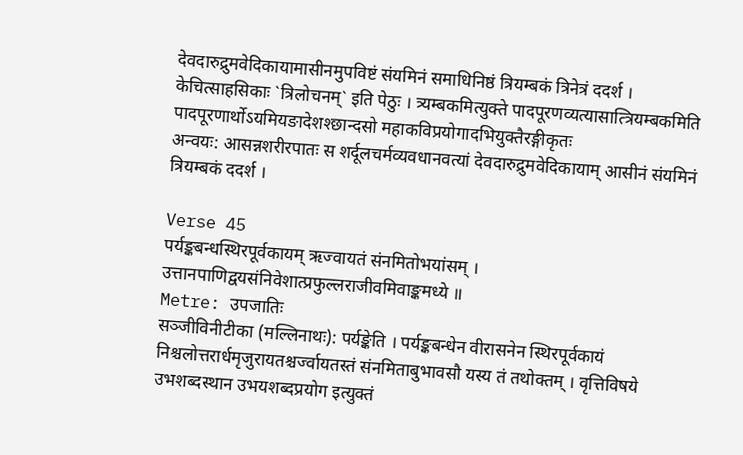देवदारुद्रुमवेदिकायामासीनमुपविष्टं संयमिनं समाधिनिष्ठं त्रियम्बकं त्रिनेत्रं ददर्श । केचित्साहसिकाः `त्रिलोचनम्` इति पेठुः । त्र्यम्बकमित्युक्ते पादपूरणव्यत्यासात्त्रियम्बकमिति पादपूरणार्थोऽयमियङादेशश्छान्दसो महाकविप्रयोगादभियुक्तैरङ्गीकृतः
अन्वयः: आसन्नशरीरपातः स शर्दूलचर्मव्यवधानवत्यां देवदारुद्रुमवेदिकायाम् आसीनं संयमिनं त्रियम्बकं ददर्श ।

Verse 45
पर्यङ्कबन्धस्थिरपूर्वकायम् ऋज्वायतं संनमितोभयांसम् । उत्तानपाणिद्वयसंनिवेशात्प्रफुल्लराजीवमिवाङ्कमध्ये ॥
Metre: उपजातिः
सञ्जीविनीटीका (मल्लिनाथः): पर्यङ्केति । पर्यङ्कबन्धेन वीरासनेन स्थिरपूर्वकायं निश्चलोत्तरार्धमृजुरायतश्चर्ज्वायतस्तं संनमिताबुभावसौ यस्य तं तथोक्तम् । वृत्तिविषये उभशब्दस्थान उभयशब्दप्रयोग इत्युक्तं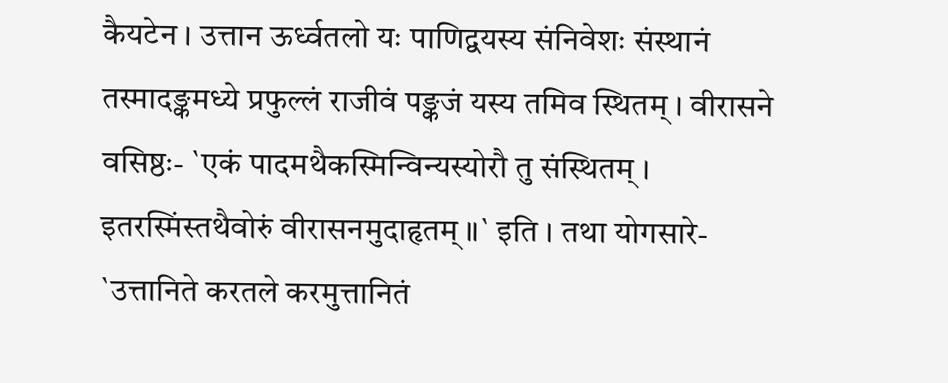कैयटेन । उत्तान ऊर्ध्वतलो यः पाणिद्वयस्य संनिवेशः संस्थानं तस्मादङ्कमध्ये प्रफुल्लं राजीवं पङ्कजं यस्य तमिव स्थितम् । वीरासने वसिष्ठः- `एकं पादमथैकस्मिन्विन्यस्योरौ तु संस्थितम् । इतरस्मिंस्तथैवोरुं वीरासनमुदाहृतम् ॥` इति । तथा योगसारे- `उत्तानिते करतले करमुत्तानितं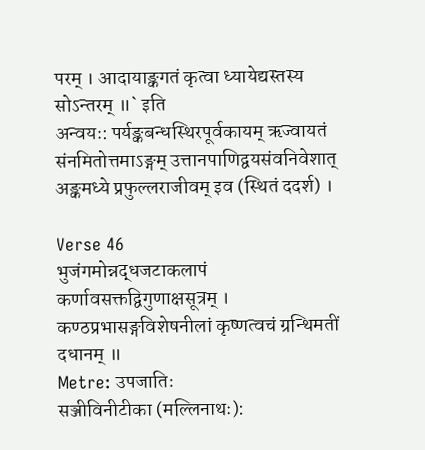परम् । आदायाङ्कगतं कृत्वा ध्यायेद्यस्तस्य सोऽन्तरम् ॥` इति
अन्वयः: पर्यङ्कबन्धस्थिरपूर्वकायम् ऋज्वायतं संनमितोत्तमाऽङ्गम् उत्तानपाणिद्वयसंवनिवेशात् अङ्कमध्ये प्रफुल्लराजीवम् इव (स्थितं ददर्श) ।

Verse 46
भुजंगमोन्नद्धजटाकलापं कर्णावसक्तद्विगुणाक्षसूत्रम् । कण्ठप्रभासङ्गविशेषनीलां कृष्णत्वचं ग्रन्थिमतीं दधानम् ॥
Metre: उपजातिः
सञ्जीविनीटीका (मल्लिनाथः):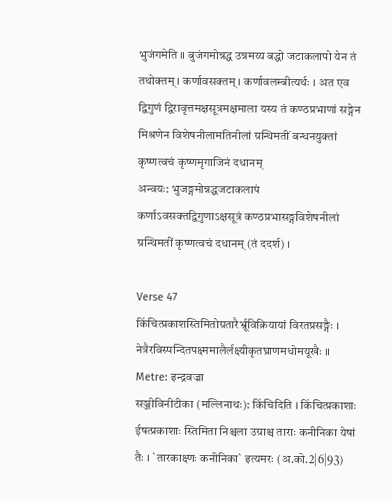भुजंगमेति ॥ बुजंगमोन्नद्ध उन्नमय्य बद्धो जटाकलापो येन तं तथोक्तम् । कर्णावसक्तम् । कर्णावलम्बीत्यर्थः । अत एव द्विगुणं द्विरावृत्तमक्षसूत्रमक्षमाला यस्य तं कण्ठप्रभाणां सङ्गेन मिश्रणेन विशेषनीलामतिनीलां ग्रन्थिमतीं बन्धनयुक्तां कृष्णत्वचं कृष्णमृगाजिनं दधानम्
अन्वयः: भुजङ्गमोन्नद्धजटाकलापं कर्णाऽवसक्तद्विगुणाऽक्षसूत्रं कण्ठप्रभासङ्गविशेषनीलां ग्रन्थिमतीं कृष्णत्वचं दधानम् (तं ददर्श) ।

Verse 47
किंचित्प्रकाशस्तिमितोग्रतारैर्भ्रूविक्रियायां विरतप्रसङ्गैः । नेत्रैरविस्पन्दितपक्ष्ममालैर्लक्ष्यीकृतघ्राणमधोमयूखैः ॥
Metre: इन्द्रवज्रा
सञ्जीविनीटीका (मल्लिनाथः): किंचिदिति । किंचित्प्रकाशाः ईषत्प्रकाशाः स्तिमिता निश्चला उग्राश्च ताराः कनीनिका येषां तैः । `तारकाक्ष्णः कनीनिका` इत्यमरः (अ.को.2|6|93)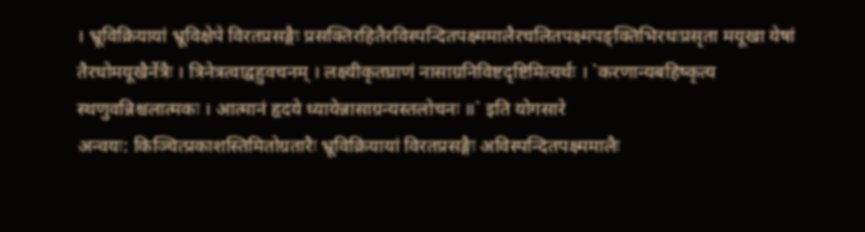। भ्रूविक्रियायां भ्रूविक्षेपे विरतप्रसङ्गैः प्रसक्तिरहितैरविस्पन्दितपक्ष्ममालैरचलितपक्ष्मपङ्क्तिभिरधःप्रसृता मयूखा येषां तैरधोमयूखैर्नेत्रैः । त्रिनेत्रत्वाद्वहुवचनम् । लक्ष्यीकृतघ्राणं नासाग्रनिविष्टदृष्टिमित्यर्थः । `करणान्यबहिष्कृत्य स्थणुवन्निश्चलात्मकः । आत्मानं हृदये ध्यायेन्नासाग्रन्यस्तलोचनः ॥` इति योगसारे
अन्वयः: किञ्चित्प्रकाशस्तिमितोग्रतारैः भ्रूविक्रियायां विरतप्रसङ्गैः अविस्पन्दितपक्ष्ममालैः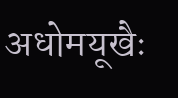अधोमयूखैः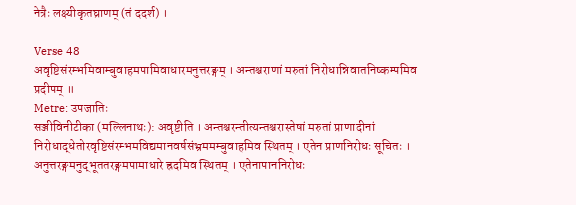नेत्रैः लक्ष्यीकृतघ्राणम् (तं ददर्श) ।

Verse 48
अवृष्टिसंरम्भमिवाम्बुवाहमपामिवाधारमनुत्तरङ्गम् । अन्तश्चराणां मरुतां निरोधान्निवातनिष्कम्पमिव प्रदीपम् ॥
Metre: उपजातिः
सञ्जीविनीटीका (मल्लिनाथः): अवृष्टीति । अन्तश्चरन्तीत्यन्तश्चरास्तेषां मरुतां प्राणादीनां निरोधाद्धेतोरवृष्टिसंरम्भमविद्यमानवर्षसंभ्रममम्बुवाहमिव स्थितम् । एतेन प्राणनिरोधः सूचितः । अनुत्तरङ्गमनुद्‌भूततरङ्गमपामाधारे ह्रदमिव स्थितम् । एतेनापाननिरोधः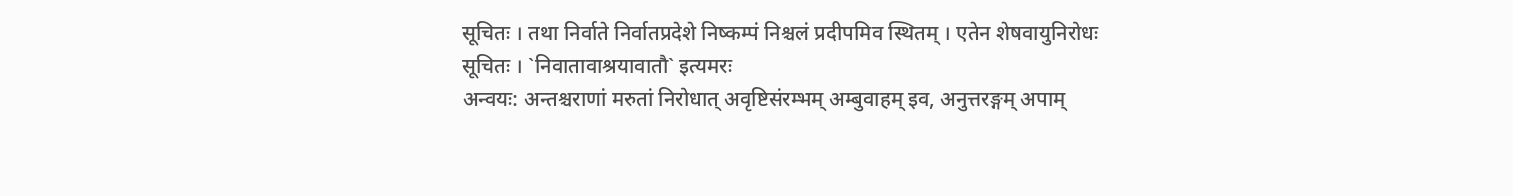सूचितः । तथा निर्वाते निर्वातप्रदेशे निष्कम्पं निश्चलं प्रदीपमिव स्थितम् । एतेन शेषवायुनिरोधः सूचितः । `निवातावाश्रयावातौ` इत्यमरः
अन्वयः: अन्तश्चराणां मरुतां निरोधात् अवृष्टिसंरम्भम् अम्बुवाहम् इव, अनुत्तरङ्गम् अपाम्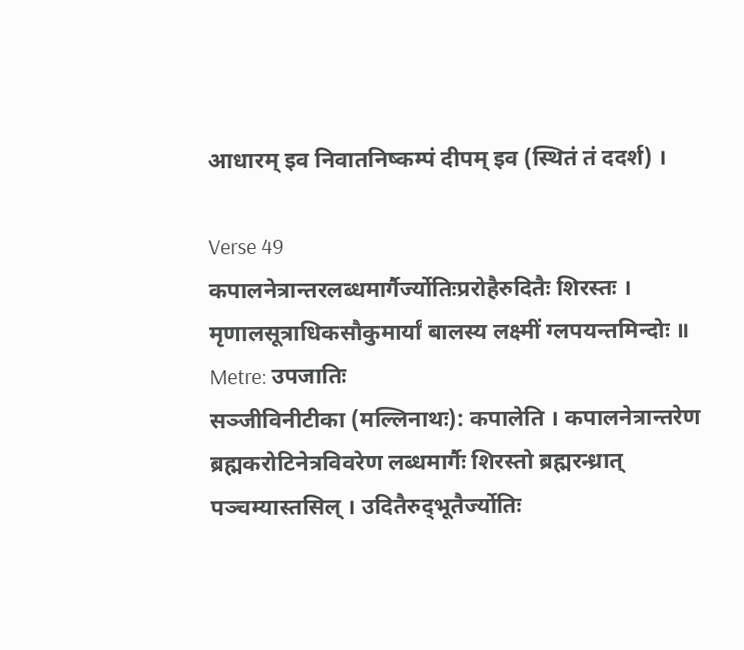आधारम् इव निवातनिष्कम्पं दीपम् इव (स्थितं तं ददर्श) ।

Verse 49
कपालनेत्रान्तरलब्धमार्गैर्ज्योतिःप्ररोहैरुदितैः शिरस्तः । मृणालसूत्राधिकसौकुमार्यां बालस्य लक्ष्मीं ग्लपयन्तमिन्दोः ॥
Metre: उपजातिः
सञ्जीविनीटीका (मल्लिनाथः): कपालेति । कपालनेत्रान्तरेण ब्रह्मकरोटिनेत्रविवरेण लब्धमार्गैः शिरस्तो ब्रह्मरन्ध्रात् पञ्चम्यास्तसिल्‌ । उदितैरुद्‌भूतैर्ज्योतिः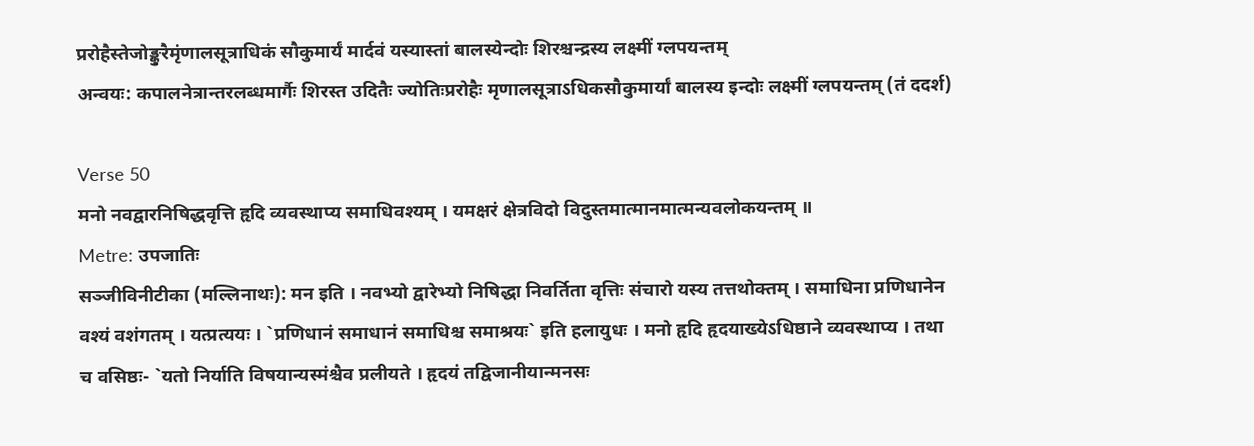प्ररोहैस्तेजोङ्कुरैमृंणालसूत्राधिकं सौकुमार्यं मार्दवं यस्यास्तां बालस्येन्दोः शिरश्चन्द्रस्य लक्ष्मीं ग्लपयन्तम्
अन्वयः: कपालनेत्रान्तरलब्धमार्गैः शिरस्त उदितैः ज्योतिःप्ररोहैः मृणालसूत्राऽधिकसौकुमार्यां बालस्य इन्दोः लक्ष्मीं ग्लपयन्तम् (तं ददर्श)

Verse 50
मनो नवद्वारनिषिद्धवृत्ति हृदि व्यवस्थाप्य समाधिवश्यम् । यमक्षरं क्षेत्रविदो विदुस्तमात्मानमात्मन्यवलोकयन्तम् ॥
Metre: उपजातिः
सञ्जीविनीटीका (मल्लिनाथः): मन इति । नवभ्यो द्वारेभ्यो निषिद्धा निवर्तिता वृत्तिः संचारो यस्य तत्तथोक्तम् । समाधिना प्रणिधानेन वश्यं वशंगतम् । यत्प्रत्ययः । `प्रणिधानं समाधानं समाधिश्च समाश्रयः` इति हलायुधः । मनो हृदि हृदयाख्येऽधिष्ठाने व्यवस्थाप्य । तथा च वसिष्ठः- `यतो निर्याति विषयान्यस्मंश्चैव प्रलीयते । हृदयं तद्विजानीयान्मनसः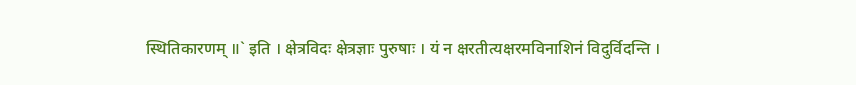स्थितिकारणम् ॥` इति । क्षेत्रविदः क्षेत्रज्ञाः पुरुषाः । यं न क्षरतीत्यक्षरमविनाशिनं विदुर्विदन्ति ।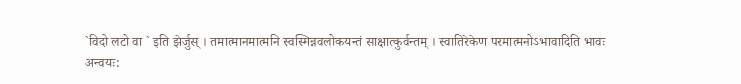`विदो लटो वा ` इति झेर्जुस्‌ । तमात्मानमात्मनि स्वस्मिन्नवलोकयन्तं साक्षात्कुर्वन्तम् । स्वातिरेकेण परमात्मनोऽभावादिति भावः
अन्वयः: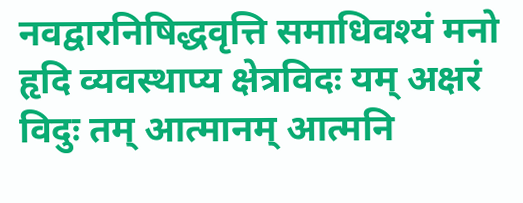नवद्वारनिषिद्धवृत्ति समाधिवश्यं मनो हृदि व्यवस्थाप्य क्षेत्रविदः यम् अक्षरं विदुः तम् आत्मानम् आत्मनि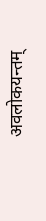अवलोकयन्तम्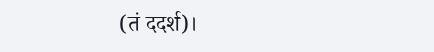(तं ददर्श)।